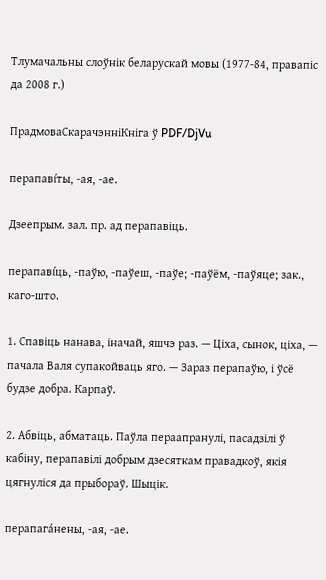Тлумачальны слоўнік беларускай мовы (1977-84, правапіс да 2008 г.)

ПрадмоваСкарачэнніКніга ў PDF/DjVu

перапаві́ты, ‑ая, ‑ае.

Дзеепрым. зал. пр. ад перапавіць.

перапаві́ць, ‑паўю, ‑паўеш, ‑паўе; ‑паўём, ‑паўяце; зак., каго-што.

1. Спавіць нанава, іначай, яшчэ раз. — Ціха, сынок, ціха, — пачала Валя супакойваць яго. — Зараз перапаўю, і ўсё будзе добра. Карпаў.

2. Абвіць, абматаць. Паўла пераапранулі, пасадзілі ў кабіну, перапавілі добрым дзесяткам правадкоў, якія цягнуліся да прыбораў. Шыцік.

перапага́нены, ‑ая, ‑ае.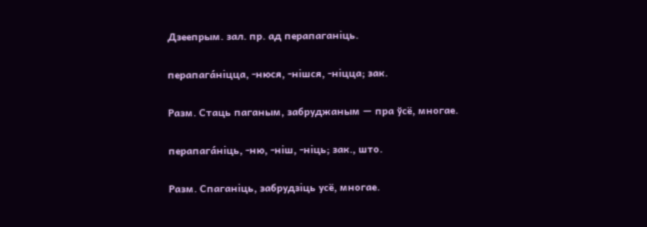Дзеепрым. зал. пр. ад перапаганіць.

перапага́ніцца, ‑нюся, ‑нішся, ‑ніцца; зак.

Разм. Стаць паганым, забруджаным — пра ўсё, многае.

перапага́ніць, ‑ню, ‑ніш, ‑ніць; зак., што.

Разм. Спаганіць, забрудзіць усё, многае.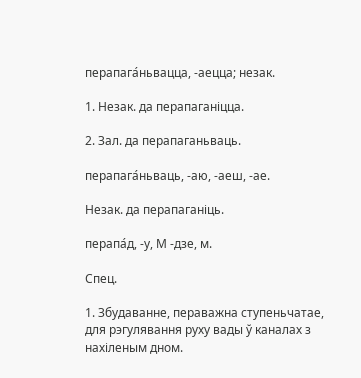перапага́ньвацца, ‑аецца; незак.

1. Незак. да перапаганіцца.

2. Зал. да перапаганьваць.

перапага́ньваць, ‑аю, ‑аеш, ‑ае.

Незак. да перапаганіць.

перапа́д, ‑у, М ‑дзе, м.

Спец.

1. Збудаванне, пераважна ступеньчатае, для рэгулявання руху вады ў каналах з нахіленым дном.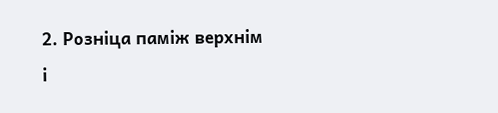2. Розніца паміж верхнім і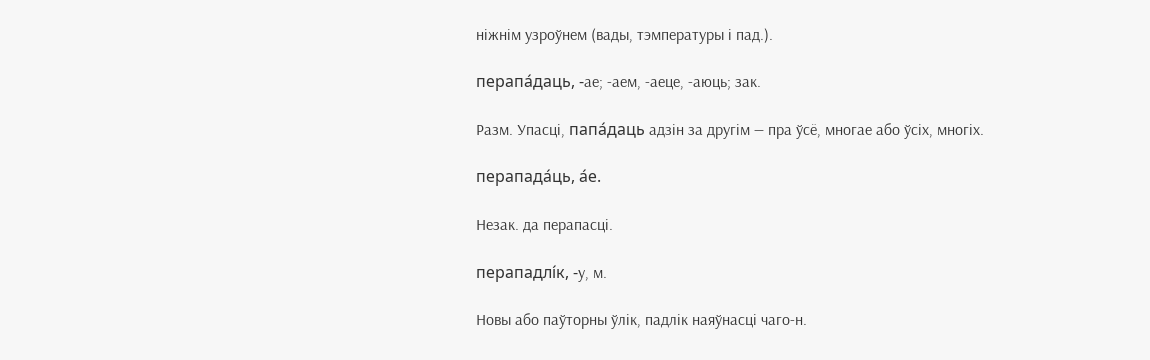ніжнім узроўнем (вады, тэмпературы і пад.).

перапа́даць, ‑ае; ‑аем, ‑аеце, ‑аюць; зак.

Разм. Упасці, папа́даць адзін за другім — пра ўсё, многае або ўсіх, многіх.

перапада́ць, а́е.

Незак. да перапасці.

перападлі́к, ‑у, м.

Новы або паўторны ўлік, падлік наяўнасці чаго‑н.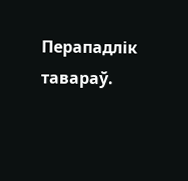Перападлік тавараў.